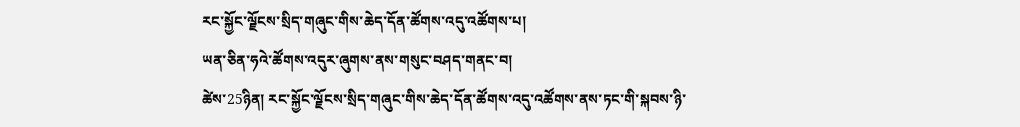རང་སྐྱོང་ལྗོངས་སྲིད་གཞུང་གིས་ཆེད་དོན་ཚོགས་འདུ་འཚོགས་པ།
ཡན་ཅིན་ཧའེ་ཚོགས་འདུར་ཞུགས་ནས་གསུང་བཤད་གནང་བ།
ཚེས་25ཉིན། རང་སྐྱོང་ལྗོངས་སྲིད་གཞུང་གིས་ཆེད་དོན་ཚོགས་འདུ་འཚོགས་ནས་ཏང་གི་སྐབས་ཉི་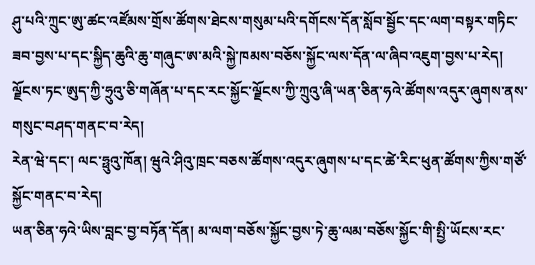ཤུ་པའི་ཀྲུང་ཨུ་ཚང་འཛོམས་གྲོས་ཚོགས་ཐེངས་གསུམ་པའི་དགོངས་དོན་སློབ་སྦྱོང་དང་ལག་བསྟར་གཏིང་ཟབ་བྱས་པ་དང་སྐྱིད་ཆུའི་ཆུ་གཞུང་ཨ་མའི་སྐྱེ་ཁམས་བཅོས་སྐྱོང་ལས་དོན་ལ་ཞིབ་འཇུག་བྱས་པ་རེད། ལྗོངས་ཏང་ཨུད་ཀྱི་ཧྲུའུ་ཅི་གཞོན་པ་དང་རང་སྐྱོང་ལྗོངས་ཀྱི་ཀྲུའུ་ཞི་ཡན་ཅིན་ཧའེ་ཚོགས་འདུར་ཞུགས་ནས་གསུང་བཤད་གནང་བ་རེད།
རེན་ཝེ་དང་། ལང་ཧྥུའུ་ཁོན། ཝུའེ་ཤིའུ་ཁྲང་བཅས་ཚོགས་འདུར་ཞུགས་པ་དང་ཚེ་རིང་ཕུན་ཚོགས་ཀྱིས་གཙོ་སྐྱོང་གནང་བ་རེད།
ཡན་ཅིན་ཧའེ་ཡིས་བླང་བྱ་བཏོན་དོན། མ་ལག་བཅོས་སྐྱོང་བྱས་ཏེ་ཆུ་ལམ་བཅོས་སྐྱོང་གི་སྤྱི་ཡོངས་རང་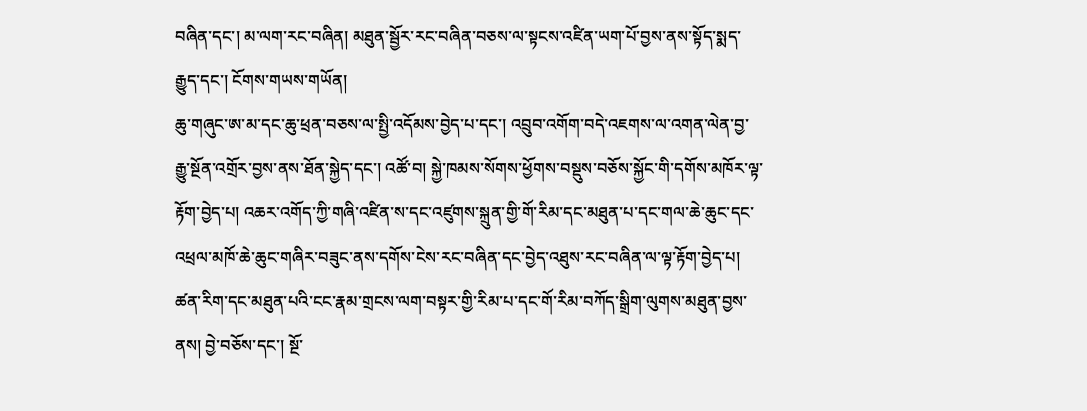བཞིན་དང་། མ་ལག་རང་བཞིན། མཐུན་སྦྱོར་རང་བཞིན་བཅས་ལ་སྟངས་འཛིན་ཡག་པོ་བྱས་ནས་སྟོད་སྨད་རྒྱུད་དང་། ངོགས་གཡས་གཡོན།
ཆུ་གཞུང་ཨ་མ་དང་ཆུ་ཕྲན་བཅས་ལ་སྤྱི་འདོམས་བྱེད་པ་དང་། འབྲུབ་འགོག་བདེ་འཇགས་ལ་འགན་ལེན་བྱ་རྒྱུ་སྔོན་འགྲོར་བྱས་ནས་ཐོན་སྐྱེད་དང་། འཚོ་བ། སྐྱེ་ཁམས་སོགས་ཕྱོགས་བསྡུས་བཅོས་སྐྱོང་གི་དགོས་མཁོར་ལྟ་རྟོག་བྱེད་པ། འཆར་འགོད་ཀྱི་གཞི་འཛིན་ས་དང་འཛུགས་སྐྲུན་གྱི་གོ་རིམ་དང་མཐུན་པ་དང་གལ་ཆེ་ཆུང་དང་འཕྲལ་མཁོ་ཆེ་ཆུང་གཞིར་བཟུང་ནས་དགོས་ངེས་རང་བཞིན་དང་བྱེད་འཐུས་རང་བཞིན་ལ་ལྟ་རྟོག་བྱེད་པ། ཚན་རིག་དང་མཐུན་པའི་ངང་རྣམ་གྲངས་ལག་བསྟར་གྱི་རིམ་པ་དང་གོ་རིམ་བཀོད་སྒྲིག་ལུགས་མཐུན་བྱས་ནས། བྱེ་བཅོས་དང་། སྔོ་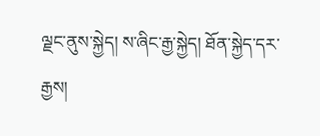ལྗང་ནུས་སྐྱེད། ས་ཞིང་རྒྱ་སྐྱེད། ཐོན་སྐྱེད་དར་རྒྱས།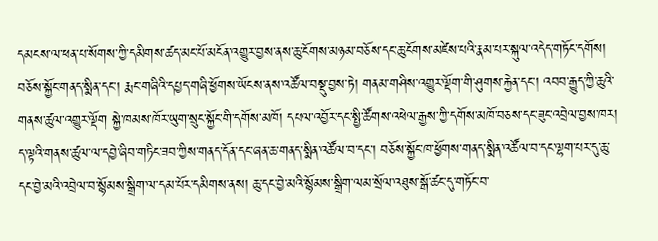དམངས་ལ་ཕན་པ་སོགས་ཀྱི་དམིགས་ཚད་མང་པོ་མངོན་འགྱུར་བྱས་ནས་ཆུ་ངོགས་མཉམ་བཅོས་དང་ཆུ་ངོགས་མཛེས་པའི་རྣམ་པར་སྐུལ་འདེད་གཏོང་དགོས། བཅོས་སྐྱོང་གནད་སྨིན་དང་། རྨང་གཞིའི་དཔྱད་གཞི་ཕྱོགས་ཡོངས་ནས་འཚོལ་བསྡུ་བྱས་ཏེ། གནམ་གཤིས་འགྱུར་ལྡོག་གི་ཤུགས་རྐྱེན་དང་། འབབ་རྒྱུད་ཀྱི་ཆུའི་གནས་ཚུལ་འགྱུར་ལྡོག སྐྱེ་ཁམས་ཁོར་ཡུག་སྲུང་སྐྱོང་གི་དགོས་མཁོ། དཔལ་འབྱོར་དང་སྤྱི་ཚོགས་འཕེལ་རྒྱས་ཀྱི་དགོས་མཁོ་བཅས་དང་ཟུང་འབྲེལ་བྱས་ཁར། ད་ལྟའི་གནས་ཚུལ་ལ་དབྱེ་ཞིབ་གཏིང་ཟབ་ཀྱིས་གནད་དོན་དང་ཞན་ཆ་གནད་སྨིན་འཚོལ་བ་དང་། བཅོས་སྐྱོང་ཁ་ཕྱོགས་གནད་སྨིན་འཚོལ་བ་དང་ལྷག་པར་དུ་ཆུ་དང་བྱེ་མའི་འབྲེལ་བ་སྙོམས་སྒྲིག་ལ་དམ་པོར་དམིགས་ནས། ཆུ་དང་བྱེ་མའི་སྙོམས་སྒྲིག་ལམ་སྲོལ་འཐུས་སྒོ་ཚང་དུ་གཏོང་བ་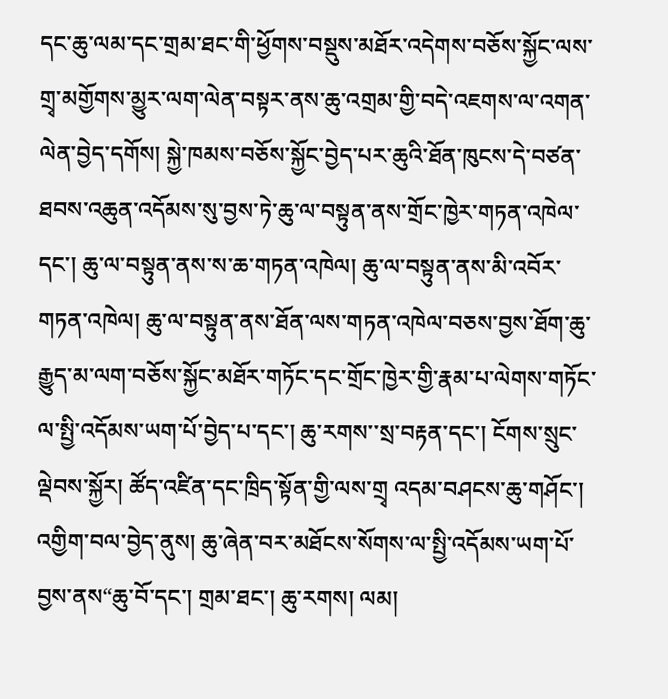དང་ཆུ་ལམ་དང་གྲམ་ཐང་གི་ཕྱོགས་བསྡུས་མཐོར་འདེགས་བཅོས་སྐྱོང་ལས་གྲྭ་མགྱོགས་མྱུར་ལག་ལེན་བསྟར་ནས་ཆུ་འགྲམ་གྱི་བདེ་འཇགས་ལ་འགན་ལེན་བྱེད་དགོས། སྐྱེ་ཁམས་བཅོས་སྐྱོང་བྱེད་པར་ཆུའི་ཐོན་ཁུངས་དེ་བཙན་ཐབས་འཆུན་འདོམས་སུ་བྱས་ཏེ་ཆུ་ལ་བསྟུན་ནས་གྲོང་ཁྱེར་གཏན་འཁེལ་དང་། ཆུ་ལ་བསྟུན་ནས་ས་ཆ་གཏན་འཁེལ། ཆུ་ལ་བསྟུན་ནས་མི་འབོར་གཏན་འཁེལ། ཆུ་ལ་བསྟུན་ནས་ཐོན་ལས་གཏན་འཁེལ་བཅས་བྱས་ཐོག་ཆུ་རྒྱུད་མ་ལག་བཅོས་སྐྱོང་མཐོར་གཏོང་དང་གྲོང་ཁྱེར་གྱི་རྣམ་པ་ལེགས་གཏོང་ལ་སྤྱི་འདོམས་ཡག་པོ་བྱེད་པ་དང་། ཆུ་རགས་་སྲ་བརྟན་དང་། ངོགས་སྲུང་ལྡེབས་སྐྱོར། ཚོད་འཛིན་དང་ཁྲིད་སྟོན་གྱི་ལས་གྲྭ འདམ་བཤངས་ཆུ་གཤོང་། འགྱིག་བལ་བྱེད་ནུས། ཆུ་ཞེན་བར་མཐོངས་སོགས་ལ་སྤྱི་འདོམས་ཡག་པོ་བྱས་ནས“ཆུ་བོ་དང་། གྲམ་ཐང་། ཆུ་རགས། ལམ།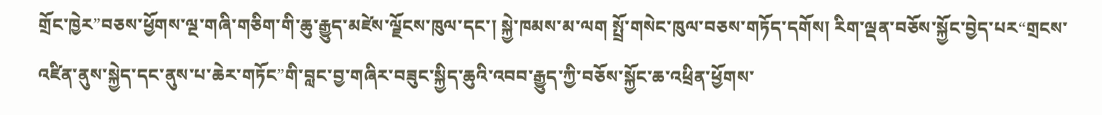གྲོང་ཁྱེར”བཅས་ཕྱོགས་ལྔ་གཞི་གཅིག་གི་ཆུ་རྒྱུད་མཛེས་ལྗོངས་ཁུལ་དང་། སྐྱེ་ཁམས་མ་ལག སྤྲོ་གསེང་ཁུལ་བཅས་གཏོད་དགོས། རིག་ལྡན་བཅོས་སྐྱོང་བྱེད་པར“གྲངས་འཛིན་ནུས་སྐྱེད་དང་ནུས་པ་ཆེར་གཏོང”གི་བླང་བྱ་གཞིར་བཟུང་སྐྱིད་ཆུའི་འབབ་རྒྱུད་ཀྱི་བཅོས་སྐྱོང་ཆ་འཕྲིན་ཕྱོགས་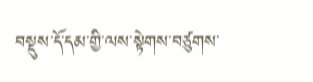བསྡུས་དོ་དམ་གྱི་ལས་སྟེགས་བཙུགས་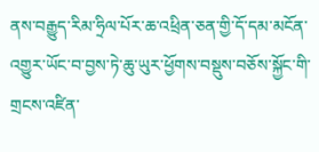ནས་བརྒྱུད་རིམ་ཧྲིལ་པོར་ཆ་འཕྲིན་ཅན་གྱི་དོ་དམ་མངོན་འགྱུར་ཡོང་བ་བྱས་ཏེ་ཆུ་ཡུར་ཕྱོགས་བསྡུས་བཅོས་སྐྱོང་གི་གྲངས་འཛིན་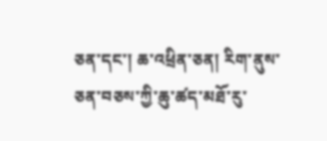ཅན་དང་། ཆ་འཕྲིན་ཅན། རིག་ནུས་ཅན་བཅས་ཀྱི་ཆུ་ཚད་མཐོ་རུ་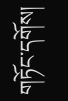གཏོང་དགོས།